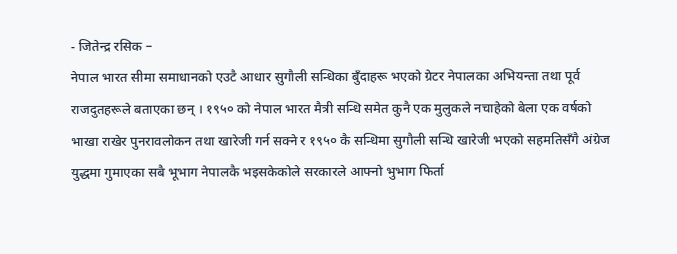- जितेन्द्र रसिक –
नेपाल भारत सीमा समाधानको एउटै आधार सुगौली सन्धिका बुँदाहरू भएको ग्रेटर नेपालका अभियन्ता तथा पूर्व राजदुतहरूले बताएका छन् । १९५० को नेपाल भारत मैत्री सन्धि समेत कुनै एक मुलुकले नचाहेको बेला एक वर्षको भाखा राखेर पुनरावलोकन तथा खारेजी गर्न सक्ने र १९५० कै सन्धिमा सुगौली सन्धि खारेजी भएको सहमतिसँगै अंग्रेज युद्धमा गुमाएका सबै भूभाग नेपालकै भइसकेकोले सरकारले आफ्नो भुभाग फिर्ता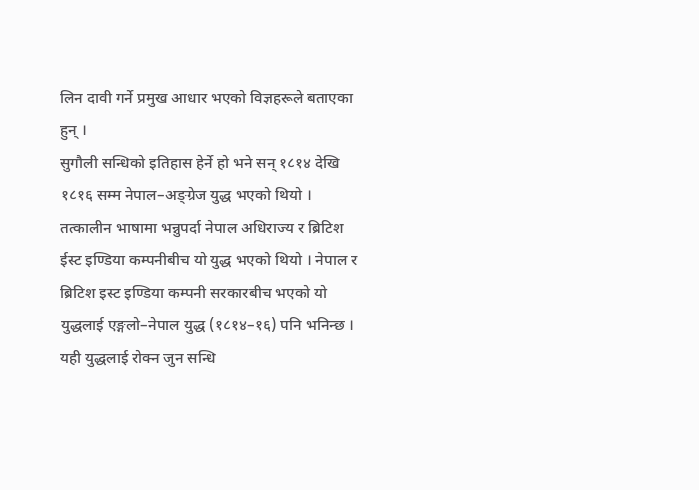लिन दावी गर्ने प्रमुख आधार भएको विज्ञहरूले बताएका हुन् ।
सुगौली सन्धिको इतिहास हेर्ने हो भने सन् १८१४ देखि १८१६ सम्म नेपाल–अङ्ग्रेज युद्ध भएको थियो । तत्कालीन भाषामा भन्नुपर्दा नेपाल अधिराज्य र ब्रिटिश ईस्ट इण्डिया कम्पनीबीच यो युद्ध भएको थियो । नेपाल र ब्रिटिश इस्ट इण्डिया कम्पनी सरकारबीच भएको यो युद्धलाई एङ्गलो–नेपाल युद्ध (१८१४–१६) पनि भनिन्छ ।
यही युद्धलाई रोक्न जुन सन्धि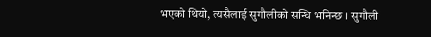भएको थियो, त्यसैलाई सुगौलीको सन्धि भनिन्छ । सुगौली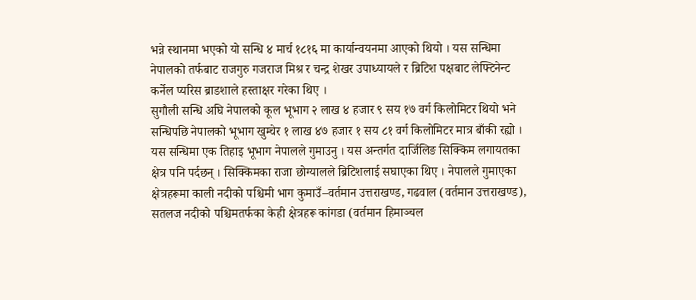भन्ने स्थानमा भएको यो सन्धि ४ मार्च १८१६ मा कार्यान्वयनमा आएको थियो । यस सन्धिमा नेपालको तर्फबाट राजगुरु गजराज मिश्र र चन्द्र शेखर उपाध्यायले र ब्रिटिश पक्षबाट लेफ्टिनेन्ट कर्नेल प्यरिस ब्राडशाले हस्ताक्षर गरेका थिए ।
सुगौली सन्धि अघि नेपालको कूल भूभाग २ लाख ४ हजार ९ सय १७ वर्ग किलोमिटर थियो भने सन्धिपछि नेपालको भूभाग खुम्चेर १ लाख ४७ हजार १ सय ८१ वर्ग किलोमिटर मात्र बाँकी रह्यो । यस सन्धिमा एक तिहाइ भूभाग नेपालले गुमाउनु । यस अन्तर्गत दार्जिलिङ सिक्किम लगायतका क्षेत्र पनि पर्दछन् । सिक्किमका राजा छोग्यालले ब्रिटिशलाई सघाएका थिए । नेपालले गुमाएका क्षेत्रहरूमा काली नदीको पश्चिमी भाग कुमाउँ–वर्तमान उत्तराखण्ड, गढवाल (वर्तमान उत्तराखण्ड), सतलज नदीको पश्चिमतर्फका केही क्षेत्रहरू कांगडा (वर्तमान हिमाञ्चल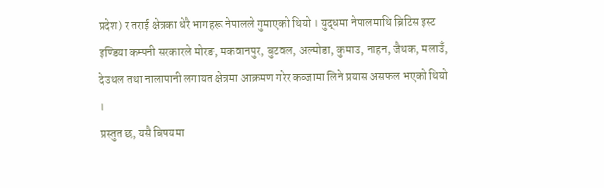प्रदेश) र तराई क्षेत्रका धेरै भागहरू नेपालले गुमाएको थियो । युद्धमा नेपालमाथि ब्रिटिस इस्ट इण्डिया कम्पनी सरकारले मोरङ, मकवानपुर, बुटवल, अल्मोडा, कुमाउ, नाहन, जैथक, मलाउँ, देउथल तथा नालापानी लगायत क्षेत्रमा आक्रमण गरेर कव्जामा लिने प्रयास असफल भएको थियो ।
प्रस्तुत छ, यसै बिषयमा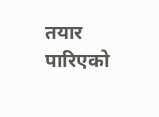तयार पारिएको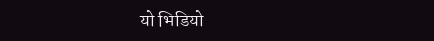यो भिडियो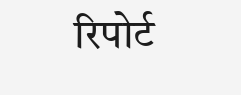रिपोर्ट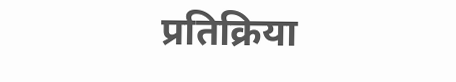प्रतिक्रिया